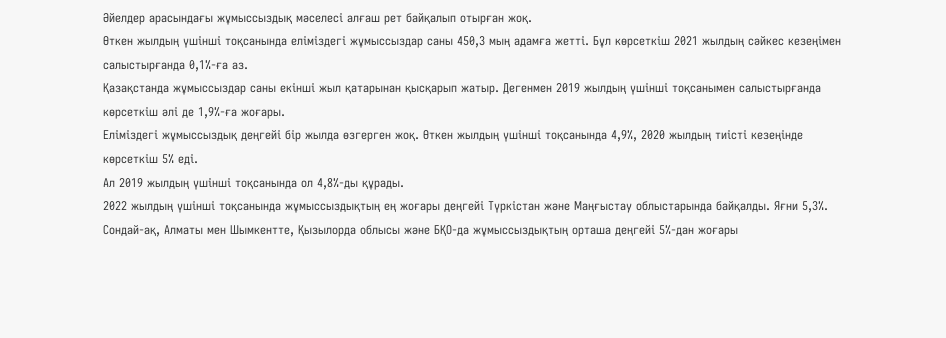Әйелдер арасындағы жұмыссыздық мәселесі алғаш рет байқалып отырған жоқ.
Өткен жылдың үшінші тоқсанында еліміздегі жұмыссыздар саны 450,3 мың адамға жетті. Бұл көрсеткіш 2021 жылдың сәйкес кезеңімен салыстырғанда 0,1%-ға аз.
Қазақстанда жұмыссыздар саны екінші жыл қатарынан қысқарып жатыр. Дегенмен 2019 жылдың үшінші тоқсанымен салыстырғанда көрсеткіш әлі де 1,9%-ға жоғары.
Еліміздегі жұмыссыздық деңгейі бір жылда өзгерген жоқ. Өткен жылдың үшінші тоқсанында 4,9%, 2020 жылдың тиісті кезеңінде көрсеткіш 5% еді.
Ал 2019 жылдың үшінші тоқсанында ол 4,8%-ды құрады.
2022 жылдың үшінші тоқсанында жұмыссыздықтың ең жоғары деңгейі Түркістан және Маңғыстау облыстарында байқалды. Яғни 5,3%.
Сондай-ақ, Алматы мен Шымкентте, Қызылорда облысы және БҚО-да жұмыссыздықтың орташа деңгейі 5%-дан жоғары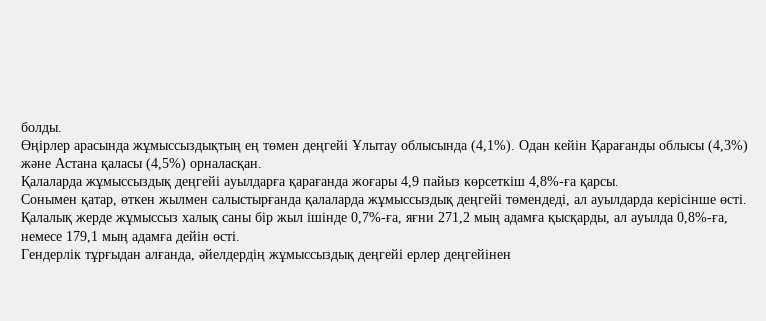болды.
Өңірлер арасында жұмыссыздықтың ең төмен деңгейі Ұлытау облысында (4,1%). Одан кейін Қарағанды облысы (4,3%) және Астана қаласы (4,5%) орналасқан.
Қалаларда жұмыссыздық деңгейі ауылдарға қарағанда жоғары 4,9 пайыз көрсеткіш 4,8%-ға қарсы.
Сонымен қатар, өткен жылмен салыстырғанда қалаларда жұмыссыздық деңгейі төмендеді, ал ауылдарда керісінше өсті.
Қалалық жерде жұмыссыз халық саны бір жыл ішінде 0,7%-ға, яғни 271,2 мың адамға қысқарды, ал ауылда 0,8%-ға, немесе 179,1 мың адамға дейін өсті.
Гендерлік тұрғыдан алғанда, әйелдердің жұмыссыздық деңгейі ерлер деңгейінен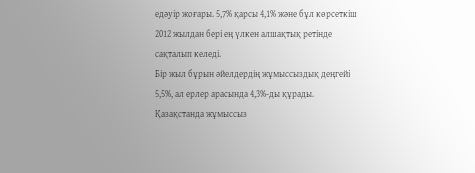едәуір жоғары. 5,7% қарсы 4,1% және бұл көрсеткіш 2012 жылдан бері ең үлкен алшақтық ретінде сақталып келеді.
Бір жыл бұрын әйелдердің жұмыссыздық деңгейі 5,5%, ал ерлер арасында 4,3%-ды құрады.
Қазақстанда жұмыссыз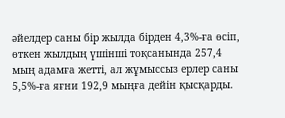әйелдер саны бір жылда бірден 4,3%-ға өсіп, өткен жылдың үшінші тоқсанында 257,4 мың адамға жетті, ал жұмыссыз ерлер саны 5,5%-ға яғни 192,9 мыңға дейін қысқарды.